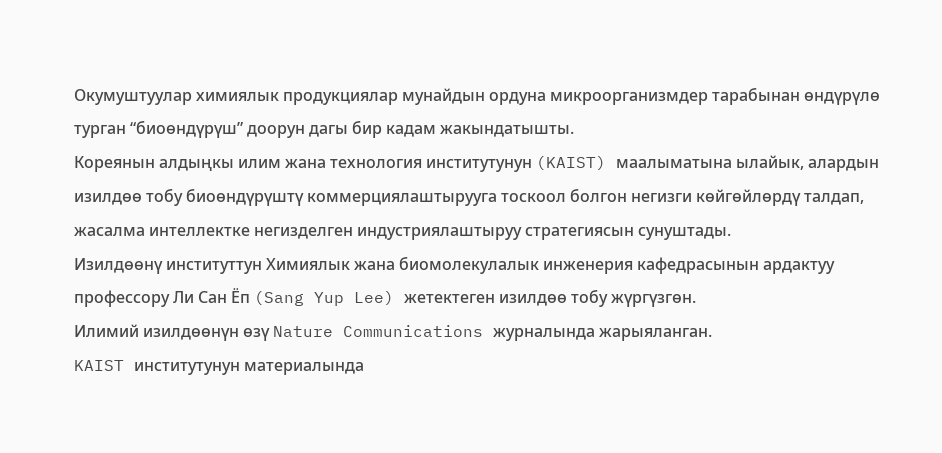Окумуштуулар химиялык продукциялар мунайдын ордуна микроорганизмдер тарабынан өндүрүлө турган “биоөндүрүш” доорун дагы бир кадам жакындатышты.
Кореянын алдыңкы илим жана технология институтунун (KAIST) маалыматына ылайык, алардын изилдөө тобу биоөндүрүштү коммерциялаштырууга тоскоол болгон негизги көйгөйлөрдү талдап, жасалма интеллектке негизделген индустриялаштыруу стратегиясын сунуштады.
Изилдөөнү институттун Химиялык жана биомолекулалык инженерия кафедрасынын ардактуу профессору Ли Сан Ёп (Sang Yup Lee) жетектеген изилдөө тобу жүргүзгөн.
Илимий изилдөөнүн өзү Nature Communications журналында жарыяланган.
KAIST институтунун материалында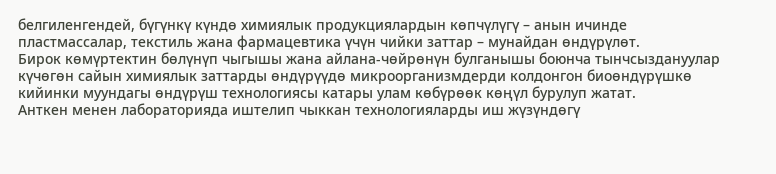белгиленгендей, бүгүнкү күндө химиялык продукциялардын көпчүлүгү – анын ичинде пластмассалар, текстиль жана фармацевтика үчүн чийки заттар – мунайдан өндүрүлөт.
Бирок көмүртектин бөлүнүп чыгышы жана айлана-чөйрөнүн булганышы боюнча тынчсыздануулар күчөгөн сайын химиялык заттарды өндүрүүдө микроорганизмдерди колдонгон биоөндүрүшкө кийинки муундагы өндүрүш технологиясы катары улам көбүрөөк көңүл бурулуп жатат.
Анткен менен лабораторияда иштелип чыккан технологияларды иш жүзүндөгү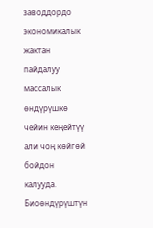заводдордо экономикалык жактан пайдалуу массалык өндүрүшкө чейин кеңейтүү али чоң көйгөй бойдон калууда.
Биоөндүрүштүн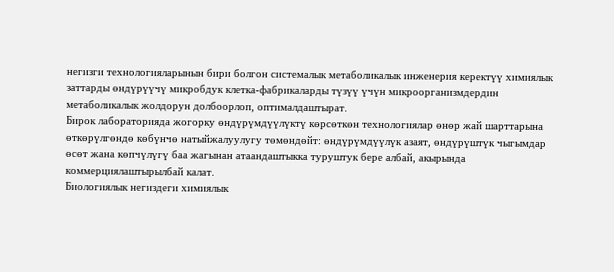негизги технологияларынын бири болгон системалык метаболикалык инженерия керектүү химиялык заттарды өндүрүүчү микробдук клетка-фабрикаларды түзүү үчүн микроорганизмдердин метаболикалык жолдорун долбоорлоп, оптималдаштырат.
Бирок лабораторияда жогорку өндүрүмдүүлүктү көрсөткөн технологиялар өнөр жай шарттарына өткөрүлгөндө көбүнчө натыйжалуулугу төмөндөйт: өндүрүмдүүлүк азаят, өндүрүштүк чыгымдар өсөт жана көпчүлүгү баа жагынан атаандаштыкка туруштук бере албай, акырында коммерциялаштырылбай калат.
Биологиялык негиздеги химиялык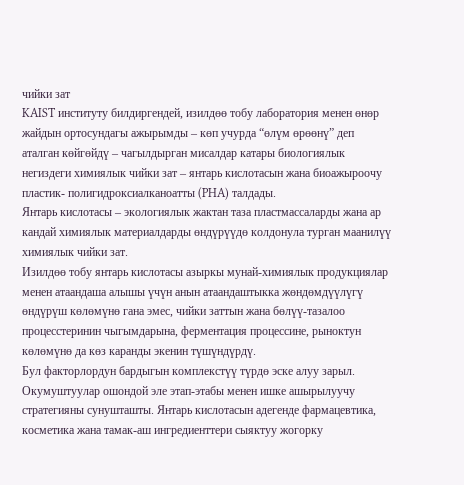чийки зат
KAIST институту билдиргендей, изилдөө тобу лаборатория менен өнөр жайдын ортосундагы ажырымды – көп учурда “өлүм өрөөнү” деп аталган көйгөйдү – чагылдырган мисалдар катары биологиялык негиздеги химиялык чийки зат – янтарь кислотасын жана биоажыроочу пластик- полигидроксиалканоатты (PHA) талдады.
Янтарь кислотасы – экологиялык жактан таза пластмассаларды жана ар кандай химиялык материалдарды өндүрүүдө колдонула турган маанилүү химиялык чийки зат.
Изилдөө тобу янтарь кислотасы азыркы мунай-химиялык продукциялар менен атаандаша алышы үчүн анын атаандаштыкка жөндөмдүүлүгү өндүрүш көлөмүнө гана эмес, чийки заттын жана бөлүү-тазалоо процесстеринин чыгымдарына, ферментация процессине, рыноктун көлөмүнө да көз каранды экенин түшүндүрдү.
Бул факторлордун бардыгын комплекстүү түрдө эске алуу зарыл.
Окумуштуулар ошондой эле этап-этабы менен ишке ашырылуучу стратегияны сунушташты. Янтарь кислотасын адегенде фармацевтика, косметика жана тамак-аш ингредиенттери сыяктуу жогорку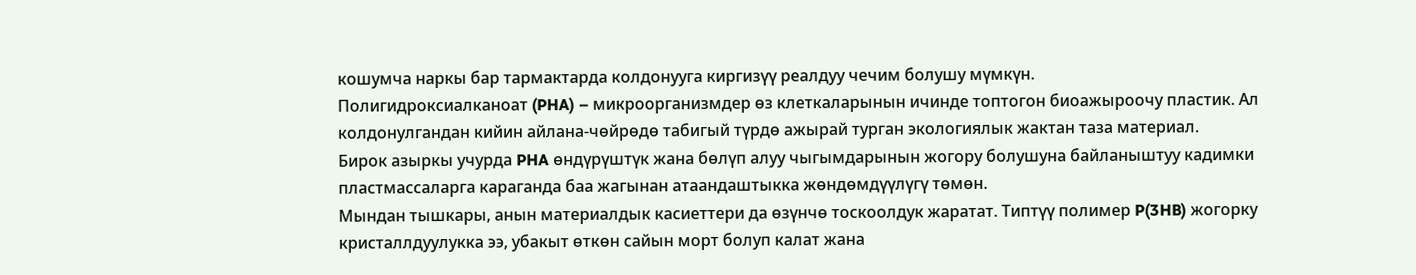кошумча наркы бар тармактарда колдонууга киргизүү реалдуу чечим болушу мүмкүн.
Полигидроксиалканоат (PHA) – микроорганизмдер өз клеткаларынын ичинде топтогон биоажыроочу пластик. Ал колдонулгандан кийин айлана-чөйрөдө табигый түрдө ажырай турган экологиялык жактан таза материал.
Бирок азыркы учурда PHA өндүрүштүк жана бөлүп алуу чыгымдарынын жогору болушуна байланыштуу кадимки пластмассаларга караганда баа жагынан атаандаштыкка жөндөмдүүлүгү төмөн.
Мындан тышкары, анын материалдык касиеттери да өзүнчө тоскоолдук жаратат. Типтүү полимер P(3HB) жогорку кристаллдуулукка ээ, убакыт өткөн сайын морт болуп калат жана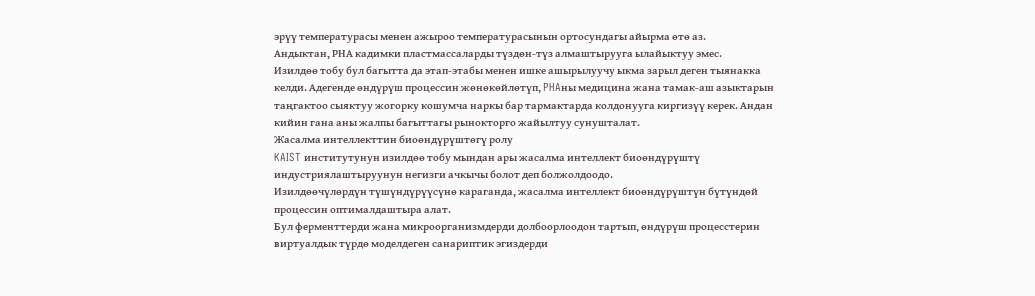эрүү температурасы менен ажыроо температурасынын ортосундагы айырма өтө аз.
Андыктан, PHА кадимки пластмассаларды түздөн-түз алмаштырууга ылайыктуу эмес.
Изилдөө тобу бул багытта да этап-этабы менен ишке ашырылуучу ыкма зарыл деген тыянакка келди. Адегенде өндүрүш процессин жөнөкөйлөтүп, PHAны медицина жана тамак-аш азыктарын таңгактоо сыяктуу жогорку кошумча наркы бар тармактарда колдонууга киргизүү керек. Андан кийин гана аны жалпы багыттагы рынокторго жайылтуу сунушталат.
Жасалма интеллекттин биоөндүрүштөгү ролу
KAIST институтунун изилдөө тобу мындан ары жасалма интеллект биоөндүрүштү индустриялаштыруунун негизги ачкычы болот деп болжолдоодо.
Изилдөөчүлөрдүн түшүндүрүүсүнө караганда, жасалма интеллект биоөндүрүштүн бүтүндөй процессин оптималдаштыра алат.
Бул ферменттерди жана микроорганизмдерди долбоорлоодон тартып, өндүрүш процесстерин виртуалдык түрдө моделдеген санариптик эгиздерди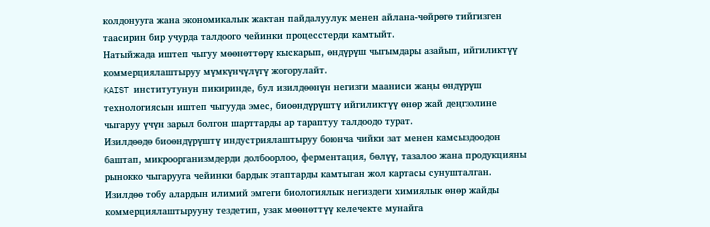колдонууга жана экономикалык жактан пайдалуулук менен айлана-чөйрөгө тийгизген таасирин бир учурда талдоого чейинки процесстерди камтыйт.
Натыйжада иштеп чыгуу мөөнөттөрү кыскарып, өндүрүш чыгымдары азайып, ийгиликтүү коммерциялаштыруу мүмкүнчүлүгү жогорулайт.
KAIST институтунун пикиринде, бул изилдөөнүн негизги мааниси жаңы өндүрүш технологиясын иштеп чыгууда эмес, биоөндүрүштү ийгиликтүү өнөр жай деңгээлине чыгаруу үчүн зарыл болгон шарттарды ар тараптуу талдоодо турат.
Изилдөөдө биоөндүрүштү индустриялаштыруу боюнча чийки зат менен камсыздоодон баштап, микроорганизмдерди долбоорлоо, ферментация, бөлүү, тазалоо жана продукцияны рынокко чыгарууга чейинки бардык этаптарды камтыган жол картасы сунушталган.
Изилдөө тобу алардын илимий эмгеги биологиялык негиздеги химиялык өнөр жайды коммерциялаштырууну тездетип, узак мөөнөттүү келечекте мунайга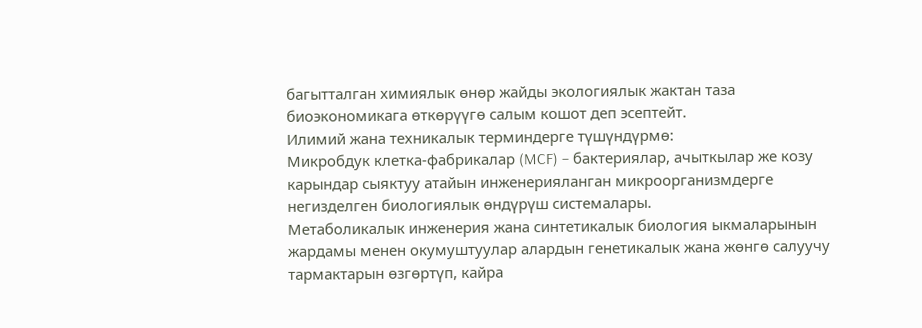багытталган химиялык өнөр жайды экологиялык жактан таза биоэкономикага өткөрүүгө салым кошот деп эсептейт.
Илимий жана техникалык терминдерге түшүндүрмө:
Микробдук клетка-фабрикалар (MCF) – бактериялар, ачыткылар же козу карындар сыяктуу атайын инженерияланган микроорганизмдерге негизделген биологиялык өндүрүш системалары.
Метаболикалык инженерия жана синтетикалык биология ыкмаларынын жардамы менен окумуштуулар алардын генетикалык жана жөнгө салуучу тармактарын өзгөртүп, кайра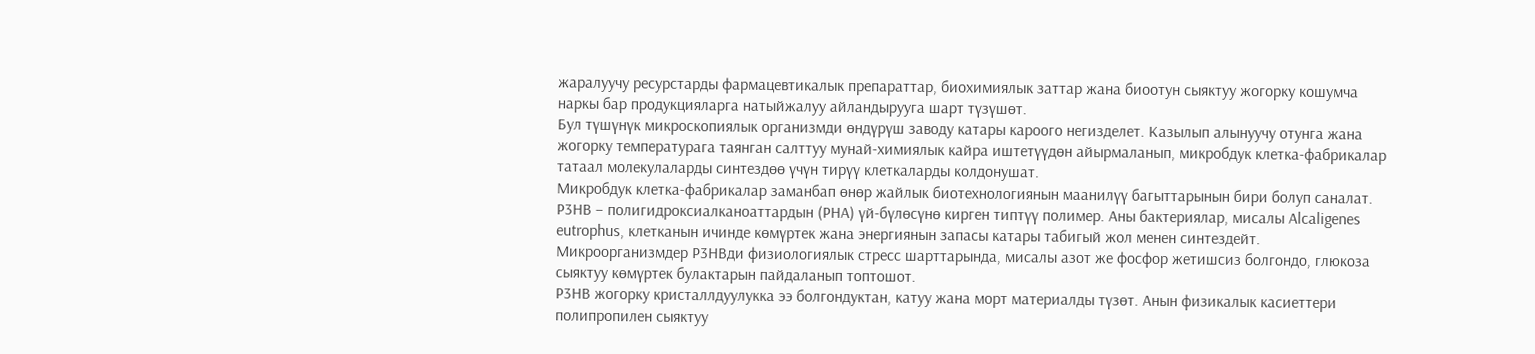жаралуучу ресурстарды фармацевтикалык препараттар, биохимиялык заттар жана биоотун сыяктуу жогорку кошумча наркы бар продукцияларга натыйжалуу айландырууга шарт түзүшөт.
Бул түшүнүк микроскопиялык организмди өндүрүш заводу катары кароого негизделет. Казылып алынуучу отунга жана жогорку температурага таянган салттуу мунай-химиялык кайра иштетүүдөн айырмаланып, микробдук клетка-фабрикалар татаал молекулаларды синтездөө үчүн тирүү клеткаларды колдонушат.
Микробдук клетка-фабрикалар заманбап өнөр жайлык биотехнологиянын маанилүү багыттарынын бири болуп саналат.
P3HB – полигидроксиалканоаттардын (PHA) үй-бүлөсүнө кирген типтүү полимер. Аны бактериялар, мисалы Alcaligenes eutrophus, клетканын ичинде көмүртек жана энергиянын запасы катары табигый жол менен синтездейт.
Микроорганизмдер P3HBди физиологиялык стресс шарттарында, мисалы азот же фосфор жетишсиз болгондо, глюкоза сыяктуу көмүртек булактарын пайдаланып топтошот.
P3HB жогорку кристаллдуулукка ээ болгондуктан, катуу жана морт материалды түзөт. Анын физикалык касиеттери полипропилен сыяктуу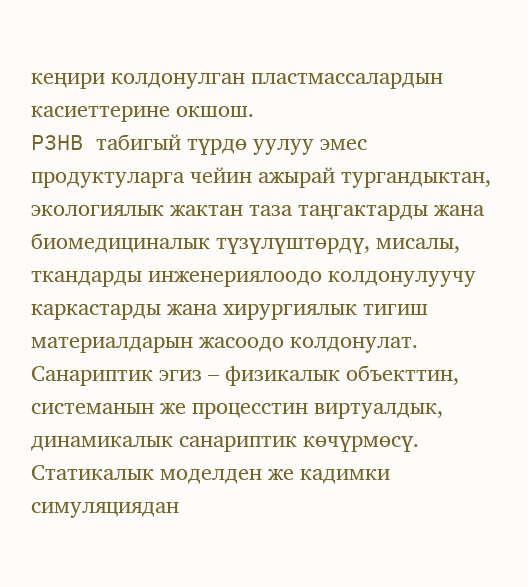кеңири колдонулган пластмассалардын касиеттерине окшош.
P3HB табигый түрдө уулуу эмес продуктуларга чейин ажырай тургандыктан, экологиялык жактан таза таңгактарды жана биомедициналык түзүлүштөрдү, мисалы, ткандарды инженериялоодо колдонулуучу каркастарды жана хирургиялык тигиш материалдарын жасоодо колдонулат.
Санариптик эгиз – физикалык объекттин, системанын же процесстин виртуалдык, динамикалык санариптик көчүрмөсү. Статикалык моделден же кадимки симуляциядан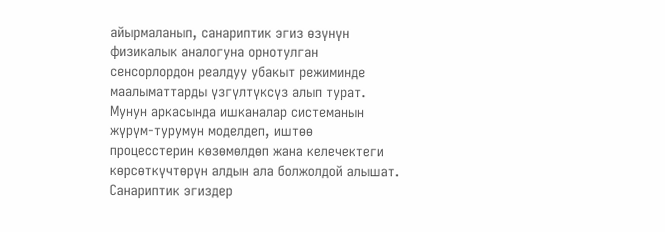айырмаланып, санариптик эгиз өзүнүн физикалык аналогуна орнотулган сенсорлордон реалдуу убакыт режиминде маалыматтарды үзгүлтүксүз алып турат.
Мунун аркасында ишканалар системанын жүрүм-турумун моделдеп, иштөө процесстерин көзөмөлдөп жана келечектеги көрсөткүчтөрүн алдын ала болжолдой алышат.
Санариптик эгиздер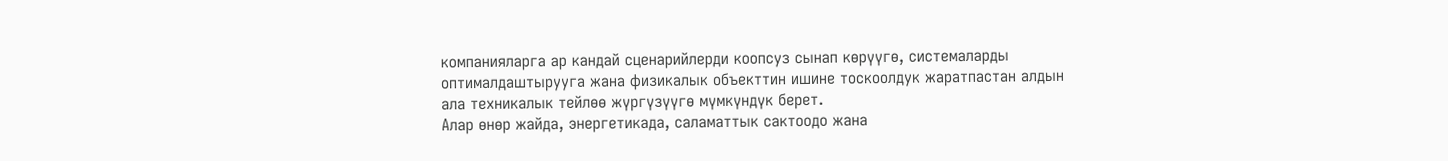компанияларга ар кандай сценарийлерди коопсуз сынап көрүүгө, системаларды оптималдаштырууга жана физикалык объекттин ишине тоскоолдук жаратпастан алдын ала техникалык тейлөө жүргүзүүгө мүмкүндүк берет.
Алар өнөр жайда, энергетикада, саламаттык сактоодо жана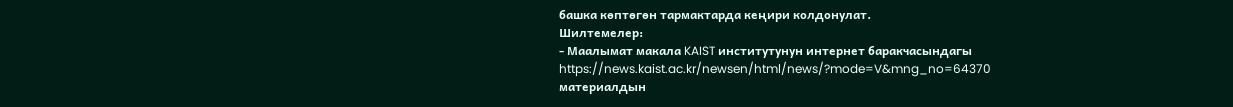башка көптөгөн тармактарда кеңири колдонулат.
Шилтемелер:
- Маалымат макала KAIST институтунун интернет баракчасындагы https://news.kaist.ac.kr/newsen/html/news/?mode=V&mng_no=64370 материалдын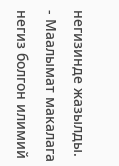негизинде жазылды.
- Маалымат макалага негиз болгон илимий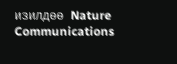изилдөө Nature Communications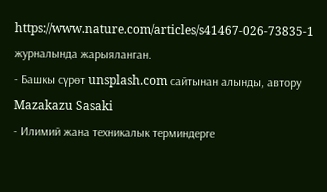https://www.nature.com/articles/s41467-026-73835-1 журналында жарыяланган.
- Башкы сүрөт unsplash.com сайтынан алынды, автору Mazakazu Sasaki
- Илимий жана техникалык терминдерге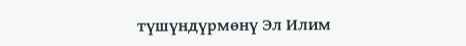түшүндүрмөнү Эл Илим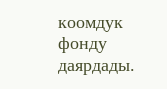коомдук фонду даярдады.